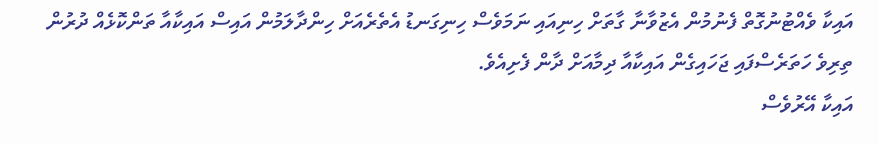އައިކާ ވެއްޓުނުގޮތް ފެނުމުން އެޒުވާނާ ގާތަށް ހިނިއައި ނަމަވެސް ހިނިގަނޑު އެތެރެއަށް ހިންދާލަމުން އައިސް އައިކާއާ ތަންކޮޅެއް ދުރުން ތިރިވެ ހަތަރެސްފައި ޖަހައިގެން އައިކާއާ ދިމާއަށް ދާން ފެށިއެވެ.
އައިކާ އޭރުވެސް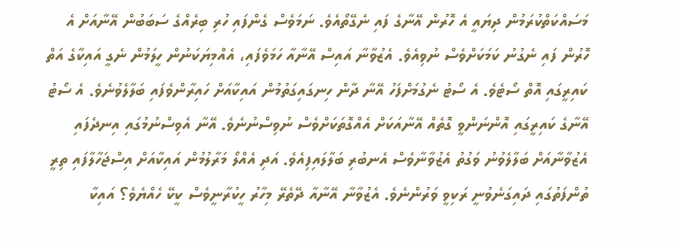މަސައްކަތްކުރަމުން ދިޔައީ އެ ހޮރުން އޭނާގެ ފައި ނެގޭތޯއެވެ. ނަމަވެސް ގެންފައި ހުރި ބިރެއްގެ ސަބަބުން އޭނާއަށް އެ ހޮރުން ފައި ނެގުނު ކަމަކަށްވެސް ނުވިއެވެ. އެޒުވާނާ އައިސް އޭނާއާ ހަމަވެފައި، އެއްމިޔަކަނުން ހީލަމުން ނެގީ އައިކާގެ އަތް ކައިރީގައި އޮތް ސޯޓެވެ. އެ ސޯޓު ނެގުމަށްފަހު އޭނާ ދާން ހިނގައިގަތުމުން އައިކާއަށް ހައިރާންވެފައި ބަލާލެވުނެވެ. އެ ސޯޓު އޭނާގެ ކައިރީގައި އޮންނަންވީ ގޮތެއް އޭނާއަކަށް އެއްގޮތަކަށްވެސް ނުވިސްނުނެވެ. އޭނާ އެވިސްނުމުގައި އިނދެފައި އެޒުވާނާއަށް ބަލާލެވުނު ވަގުތު އެޒުވާނާވެސް އެނބުރި ބަލާލައިފިއެވެ. އަދި އެއްލޯ މަރާލުމުން އައިކާއަށް އިސްޖަހާލާފައި ތިރީ ތުންފަތުގައި ދައިގަނެވުނީ ރަކިވީ ވަރުންނެވެ. އެޒުވާނާ އޭނާއާ ދޭތެރޭ މިހާރު ހީކުރާނީވެސް ކީކޭ ހެއްޔެވެ؟ އައިކާ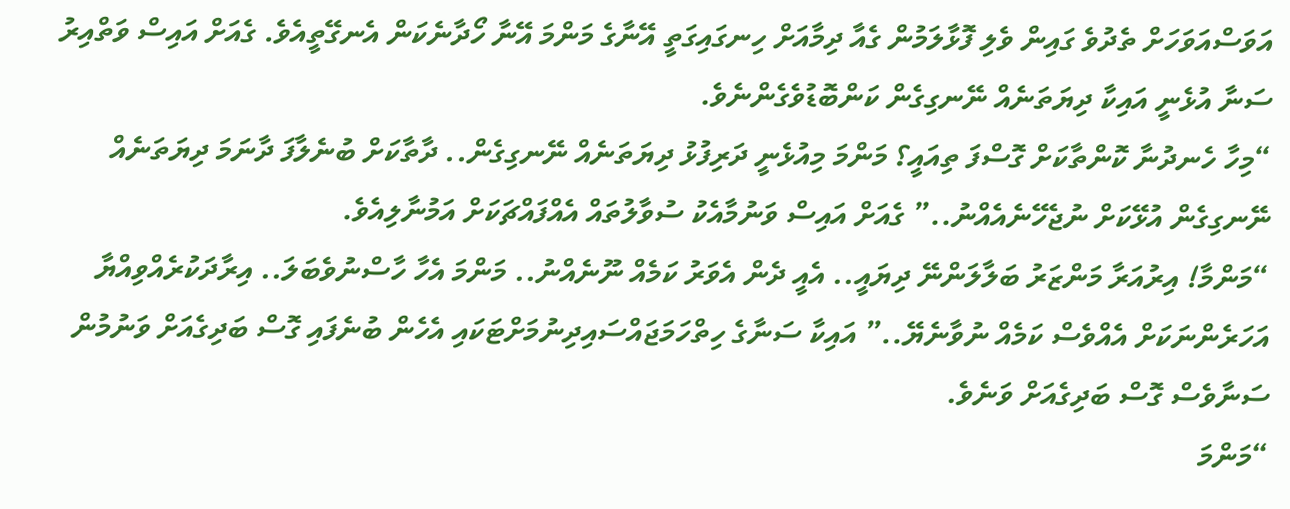އަވަސްއަވަހަށް ތެދުވެ ގައިން ވެލި ފޮޅާލަމުން ގެއާ ދިމާއަށް ހިނގައިގަތީ އޭނާގެ މަންމަ އޭނާ ހޯދާނެކަން އެނގޭތީއެވެ. ގެއަށް އައިސް ވަތްއިރު ސަނާ އުޅެނީ އައިކާ ދިޔަތަނެއް ނޭނގިގެން ކަންބޮޑުވެގެންނެވެ.
“މިހާ ހެނދުނާ ކޮންތާކަށް ގޮސްފަ ތިއައީ؟ މަންމަ މިއުޅެނީ ދަރިފުޅު ދިޔަތަނެއް ނޭނގިގެން.. ދާތާކަށް ބުނެލާފަ ދާނަމަ ދިޔަތަނެއް ނޭނގިގެން އުޅޭކަށް ނުޖެހޭނެއެއްނު..” ގެއަށް އައިސް ވަނުމާއެކު ސުވާލުތައް އެއްފައްޗަކަށް އަމުނާލިއެވެ.
“މަންމާ! އިރުއަރާ މަންޒަރު ބަލާލަންނޭ ދިޔައީ.. އެއީ ދެން އެވަރު ކަމެއް ނޫނެއްނު.. މަންމަ އެހާ ހާސްނުވެބަލަ.. އިރާދަކުރެއްވިއްޔާ އަހަރެންނަކަށް އެއްވެސް ކަމެއް ނުވާނެޔޭ..” އައިކާ ސަނާގެ ހިތްހަމަޖައްސައިދިނުމަށްޓަކައި އެހެން ބުނެފައި ގޮސް ބަދިގެއަށް ވަނުމުން ސަނާވެސް ގޮސް ބަދިގެއަށް ވަނެވެ.
“މަންމަ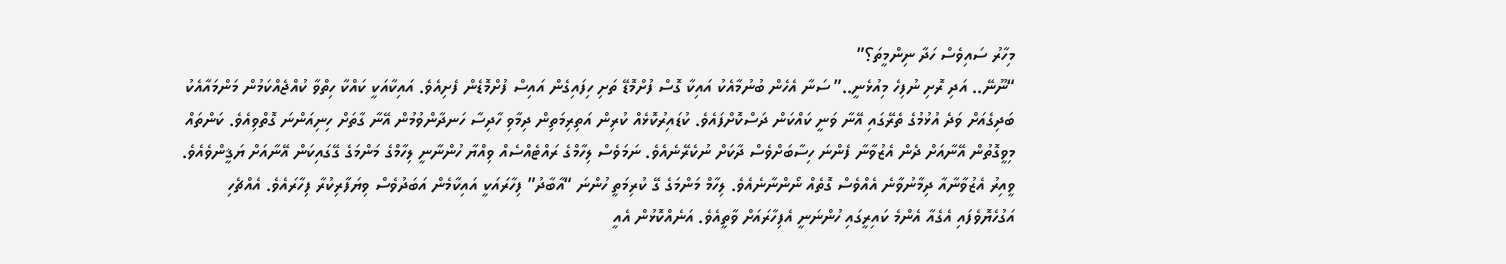މިހާރު ސައިވެސް ހަދާ ނިންމީތަ؟”
“ނޫނޭ.. އަދި ރޮށި ނުފިހެ މިއުޅެނީ..” ސަނާ އެހެން ބުނުމާއެކު އައިކާ ގޮސް ފުށްމޮޑޭ ތަށި ހިފައިގެން އައިސް ފުށްމޮޑެން ފެށިއެވެ. އައިކާއަކީ ކައްކާ ހިތްވާ ކުއްޖެއްކަމުން މަންމައާއެކު ބަދިގެއަށް ވަދެ އުޅުމުގެ ތެރޭގައި އޭނާ ވަނީ ކައްކަން ދަސްކޮށްފައެވެ. ކުޑައިރުކޮޅެއް ކުރިން އަތިރިމަތިން ދިމާވި ހާދިސާ ހަނދާންވުމުން އޭނާ ގާތަށް ހިނިއަންނަ ގޮތްވިއެވެ. ކަންތައް މިވީގޮތުން އޭނާއަށް ދެން އެޒުވާނާ ފެންނަ ހިސާބަށްވެސް ދާކަށް ނުކެރޭނެއެވެ. ނަމަވެސް ލިހާމްގެ ރައްޓެއްސެއް ވިއްޔާ ހުންނާނީ ލިހާމްގެ މަންމަގެ ގޭގައިކަން އޭނާއަށް ޔަޤީންވެއެވެ. ވީއިރު އެޒުވާނާއާ ދިމާނުވާނެ އެއްވެސް ގޮތެއް ނޯންނާނެއެވެ. ލިހާމް މަންމަގެ ގޭ ކުރިމަތީ ހުންނަ “އާބާދު” ފިހާރައަކީ އައިކާމެން އަބަދުވެސް ވިޔަފާރިކުރާ ފިހާރައެވެ. އެއްޗެހި އަގުހެޔޮވެފައި އެގެއާ އެންމެ ކައިރީގައި ހުންނަނީ އެފިހާރައަށް ވާތީއެވެ. އަނެއްކޮޅުން އެއީ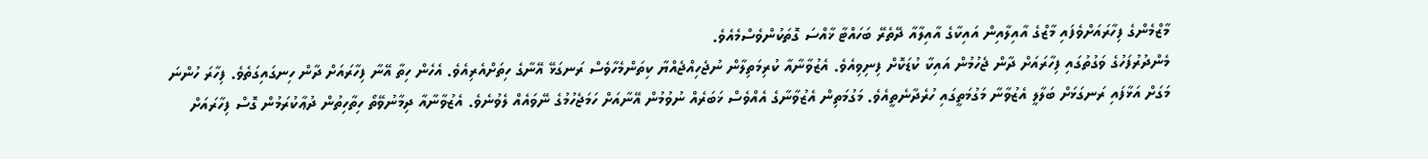މާޒްމެންގެ ފިހާރައަށްވެފައި މާޒްގެ އާއިލާއިން އައިކާގެ އާއިލާއާ ދޭތެރޭ ބަހައްޓާ ޚާއްސަ ގޮތަކުންވެސްމެއެވެ.
މެންދުރުފަހުގެ ވަގުތުގައި ފިހާރައަށް ދާން ޖެހުމުން އައިކާ ކުޑަކޮށް ފިނިވިއެވެ. އެޒުވާނާއާ ކުރިމަތިލާން ނުޖެހިއްޖެއްޔާ ކިތަންމެހާވެސް ރަނގަޅޭ އޭނާގެ ހިތަށްއެރިއެވެ. އެހެން ހިތާ އޭނާ ފިހާރައަށް ދާން ހިނގައިގަތެވެ. ފިހާރަ ހުންނަ މަގަށް އަޅާފައި ރަނގަޅަށް ބަލާލީ އެޒުވާނާ މަގުމަތީގައި ހުރެދާނެތީއެވެ. މަގުމަތިން އެޒުވާނާގެ އެއްވެސް ޚަބަރެއް ނުވުމުން އޭނާއަށް ހަމަޖެހުމުގެ ނޭވައެއް ލެވުނެވެ. އެޒުވާނާއާ ދިމާނުވޭތޯ ހިތާހިތުން ދުޢާކުރަމުން ގޮސް ފިހާރައަށް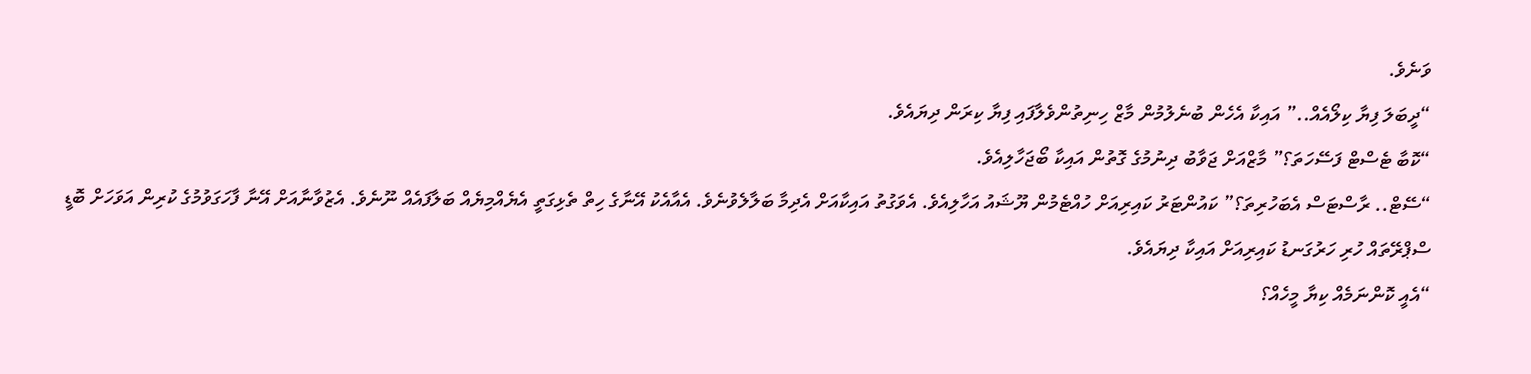ވަނެވެ.
“ދީބަލަ ފިޔާ ކިލޯއެއް..” އައިކާ އެހެން ބުނެލުމުން މާޒް ހިނިތުންވެލާފައި ފިޔާ ކިރަން ދިޔައެވެ.
“ކޮބާ ޓެސްޓް ފަސޭހަތަ؟” މާޒްއަށް ޖަވާބު ދިނުމުގެ ގޮތުން އައިކާ ބޯޖަހާލިއެވެ.
“ސޭޓް.. ރާސްޓަސް އެބަހުރިތަ؟” ކައުންޓަރު ކައިރިއަށް ހުއްޓެމުން ޔޫޝައު އަހާލިއެވެ. އެވަގުތު އައިކާއަށް އެދިމާ ބަލާލެވުނެވެ. އެއާއެކު އޭނާގެ ހިތް ތެޅިގަތީ އެޔެއްމިޔެއް ބަލާފައެއް ނޫނެވެ. އެޒުވާނާއަށް އޭނާ ފާހަގަވުމުގެ ކުރިން އަވަހަށް ބޮޑީ ސްޕްރޭތައް ހުރި ހަރުގަނޑު ކައިރިއަށް އައިކާ ދިޔައެވެ.
“އެއީ ކޮންނަމެއް ކިޔާ މީހެއް؟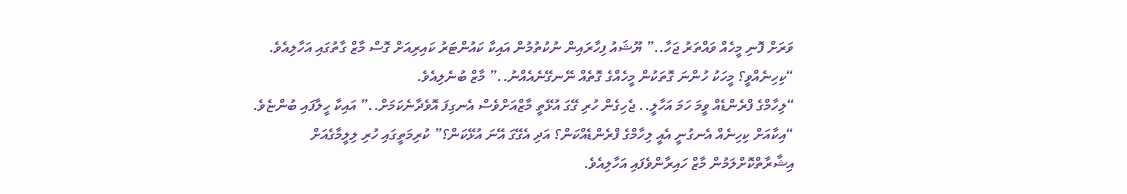ވަރަށް ފޮނި މީހެއް ވައްތަރު ޖަހާ..” ޔޫޝައު ފިހާރައިން ނުކުތުމުން އައިކާ ކައުންޓަރު ކައިރިއަށް ގޮސް މާޒް ގާތުގައި އަހާލިއެވެ.
“ކިހިނެއްވީ؟ މީހަކު ހުންނަ ގޮތަކުން މީހެއްގެ ގޮތެއް ނޭނގޭނެއެއްނު..” މާޒް ބުނެލިއެވެ.
“ލިހާމްގެ ފްރެންޑެއް ވީމަ ހަމަ އަހާލީ.. ޖެހިގެން ހުރި ގޭގަ އުޅޭތީ މާޒްއަށްވެސް އެނގިފަ އޮވެދާނެކަމަށް..” އައިކާ ހީލާފައި ބުންޏެވެ.
“އިކާއަށް ކިހިނެއް އެނގުނީ އެއީ ލިހާމްގެ ފްރެންޑެއްކަން؟ އަދި އެގޭގަ އޭނަ އުޅޭކަން؟” ކުރިމަތީގައި ހުރި ލިލީމާގެއަށް އިޝާރާތްކޮށްލަމުން މާޒް ހައިރާންވެފައި އަހާލިއެވެ.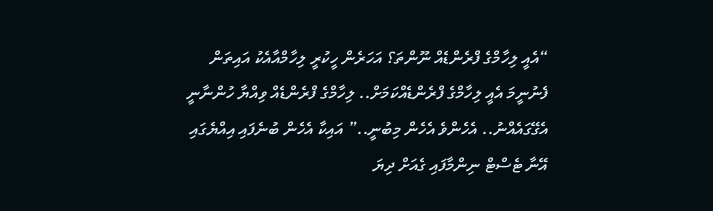“އެއީ ލިހާމްގެ ފްރެންޑެއް ނޫންތަ؟ އަހަރެން ހީކުރީ ލިހާމްއާއެކު އައިތަން ފެނުނީމަ އެއީ ލިހާމްގެ ފްރެންޑެއްކަމަށް.. ލިހާމްގެ ފްރެންޑެއް ވިއްޔާ ހުންނާނީ އެގޭގައެއްނު.. އެހެންވެ އެހެން މިބުނީ..” އައިކާ އެހެން ބުނެފައި އިއްޔެގައި އޭނާ ޓެސްޓް ނިންމާފައި ގެއަށް ދިޔަ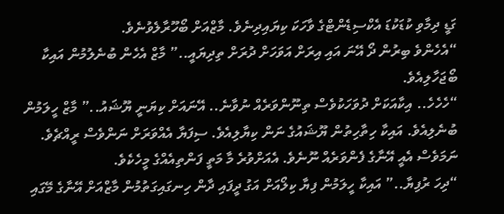ގަޑީ ދިމާވި ކުޑަކުޑަ އެކްސިޑެންޓްގެ ވާހަކަ ކިޔައިދިނެވެ. މާޒްއަށް ބޯހޫރާލެވުނެވެ.
“އެހެންވެ ބިރުން ދޯ އޭނަ އައި އިރަށް އަވަހަށް ދުރަށް ތިދިޔައީ..” މާޒް އެހެން ބުނެލުމުން އައިކާ ބޯޖަހާލިއެވެ.
“ހެހެހެ.. އިކާއަކަށް ދުވަހަކުވެސް ތިނޫންވަރެއް ނުވާނެ.. އޭނައަށް ކިޔަނީ ޔޫޝައު..” މާޒް ހީލަމުން ބުނެލިއެވެ. އައިކާ ހިތާހިތުން ޔޫޝައުގެ ނަން ކިޔާލިއެވެ. ސިފަޔާ އެއްވަރަށް ނަންވެސް ރީއްޗެވެ. ނަމަވެސް އެއީ އޭނާގެ ފެންވަރެއް ނޫނެވެ. އެއަށްވުރެ މާ މަތީ ފަންތިއެއްގެ މީހެކެވެ.
“ދިހަ ރުފިޔާ..” އައިކާ ހީލަމުން ފިޔާ ކިލޯއަށް އަގު ދީފައި ދާން ހިނގައިގަތުމުން މާޒްއަށް އޭނާގެ މޭގައި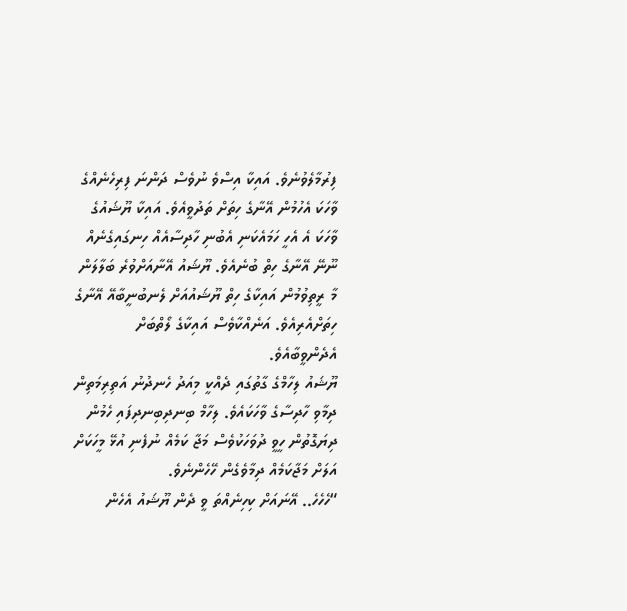ފިރުމާލެވުނެވެ. އައިކާ އިސްވެ ނުވެސް ދަންނަ ފިރިހެނެއްގެ ވާހަކަ އެހުމުން އޭނާގެ ހިތަށް ތަދުވީއެވެ. އައިކާ ޔޫޝައުގެ ވާހަކަ އެ އެހީ ހަމައެކަނި އެބުނި ހާދިސާއެއް ހިނގައިގެނެއް ނޫނޭ އޭނާގެ ހިތް ބުނެއެވެ. ޔޫޝައު އޭނާއަށްވުރެ ބަލާލަން މާ ރީތިވުމުން އައިކާގެ ހިތް ޔޫޝައުއަށް ލެނބުނީބާއޭ އޭނާގެ ހިތަށްއެރިއެވެ. އަނެއްކާވެސް އައިކާގެ ލޯތްބަށް އެދެންވީބާއެވެ.
ޔޫޝައު ލިހާމްގެ ގާތުގައި ދެއްކީ މިއަދު ހެނދުނު އަތިރިމަތިން ދިމާވި ހާދިސާގެ ވާހަކައެވެ. ލިހާމް ބިނދިބިނދިފައި ހެމުން ދިޔަގޮތުން ހީވީ ދުވަހަކުވެސް މަޖާ ކަމެއް ނުފެނި އުޅޭ މީހަކަށް އަލަށް މަޖާކަމެއް ދިމާވެގެން ހޭހެންނެވެ.
“ހެހެހެ.. އޭނައަށް ކިހިނެއްތަ ވީ ދެން ޔޫޝައު އެހެން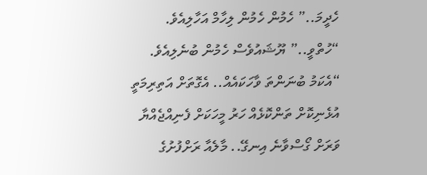ހެދީމަ..” ހެމުން ހެމުން ލިހާމް އަހާލިއެވެ.
“ހުތްވީ..” ޔޫޝައުވެސް ހެމުން ބުނެލިއެވެ.
“އެކަމު ބުނަންތަ ވާހަކައެއް.. އެގޮތަށް އަތިރިމަތީ އުޅެނިކޮށް ތަންކޮޅެއް ހަރު މީހަކަށް ފެނިއްޖެއްޔާ ވަރަށް ގޯސްވާނެ އިނގޭ.. މާލެއާ ރަށްފުށުގެ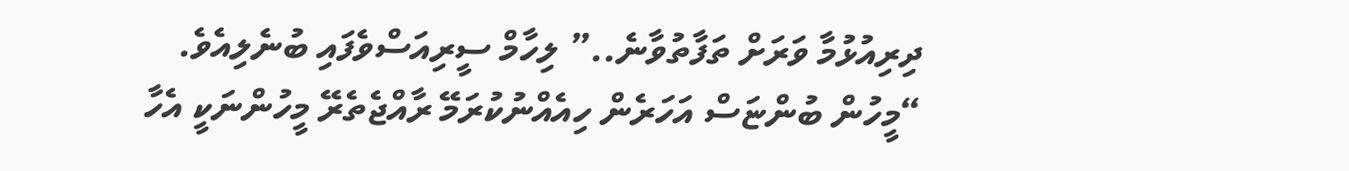ދިރިއުޅުމާ ވަރަށް ތަފާތުވާނެ..” ލިހާމް ސީރިއަސްވެފައި ބުނެލިއެވެ.
“މީހުން ބުންޏަސް އަހަރެން ހިއެއްނުކުރަމޭ ރާއްޖެތެރޭ މީހުންނަކީ އެހާ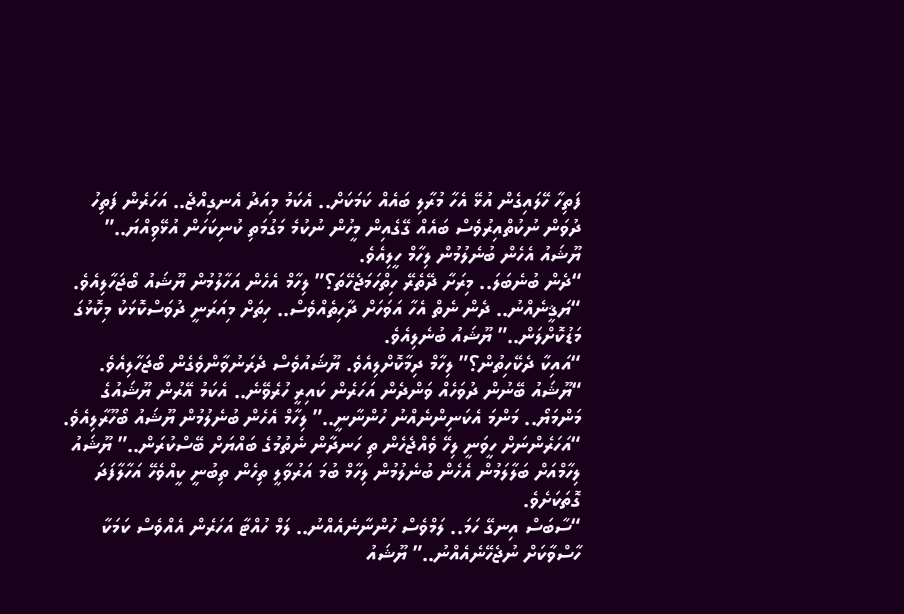ފަތިހާ ހޭލައިގެން އުޅޭ އެހާ މުރާލި ބައެއް ކަމަކަށް.. އެކަމު މިއަދު އެނގިއްޖެ.. އަހަރެން ފަތިހު ދުވަން ނުކުތްއިރުވެސް ބައެއް ގޭގެއިން މީހުން ނުކުމެ މަގުމަތި ކުނިކަހަން އުޅޭވިއްޔަ..” ޔޫޝައު އެހެން ބުނެލުމުން ލިހާމް ހީލިއެވެ.
“ދެން ބުނެބަލަ.. މިރަށާ ދޭތެރޭ ހިތްހަމަޖެހޭތަ؟” ލިހާމް އެހެން އަހާލުމުން ޔޫޝައު ބޯޖަހާލިއެވެ.
“ޔަޤީނެއްނު.. ދެން ނެތް އެހާ އަވަހަށް ދާހިތެއްވެސް.. ހިތަށް މިއަރަނީ ދުވަސްކޮޅަކު މިކޮޅުގަ މަޑުކޮށްލަން..” ޔޫޝައު ބުނެލިއެވެ.
“އައިކާ ދެކޭހިތުން؟” ލިހާމް ދިމާކޮށްލިއެވެ. ޔޫޝައުވެސް ދެރަނުވާންވެގެން ބޯޖަހާލިއެވެ.
“ޔޫޝައު ބޭނުން ދުވަހެއް ވަންދެން އަހަރެން ކައިރީ ހުރެވޭނެ.. އެކަމު އޭރުން ޔޫޝައުގެ މަންމަޔޯ.. މަންމަ އެކަނިންނެއްނު ހުންނާނީ..” ލިހާމް އެހެން ބުނެލުމުން ޔޫޝައު ބޯހޫރާލިއެވެ.
“އަހަރެންނަށް ހީވަނީ ލިހޭ ވެއްޖެހެން ތި ހަނދާން ނެތުމުގެ ބައްޔަށް ބޭސްކުރަން..” ޔޫޝައު ލިހާމްއަށް ބަލާލަމުން އެހެން ބުނެލުމުން ލިހާމް ބުމަ އަރުވާލީ ތިހެން ތިބުނީ ކީއްވެހޭ އަހާލާފަދަ ގޮތަކަށެވެ.
“ސާބަސް އިނގޭ ހަމަ.. ލަމްވެސް ހުންނާނެއެއްނު.. ލަމް ހުއްޓާ އަހަރެން އެއްވެސް ކަމަކާ ހާސްވާކަށް ނުޖެހޭނެއެއްނު..” ޔޫޝައު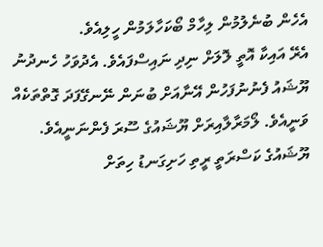އެހެން ބުނެލުމުން ލިހާމް ބޯކަހާލަމުން ހީލިއެވެ.
އެރޭ އައިކާ އޮތީ ލޮލަށް ނިދި ނައިސްފައެވެ. އެދުވަހު ހެނދުނު ޔޫޝައު ފެނުނުފަހުން އޭނާއަށް ބުނަން ނޭނގޭފަދަ ގޮތްތަކެއް ވަނީއެވެ. ލޯމަރާލާއިރަށް ޔޫޝައުގެ ސޫރަ ފެންނަނީއެވެ. ޔޫޝައުގެ ކަސްރަތީ ރީތި ހަށިގަނޑު ހިތަށް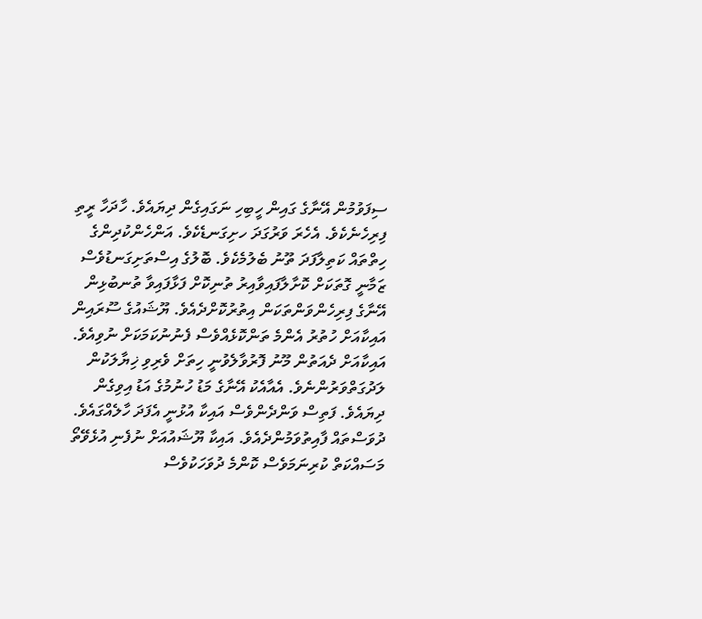ސިފަވުމުން އޭނާގެ ގައިން ހީބިހި ނަގައިގެން ދިޔައެވެ. ހާދަހާ ރީތި ފިރިހެނެކެވެ. އެހެރަ ވަރުގަދަ ހށިގަނޑެކެވެ. އަންހެންކުދިންގެ ހިތްތައް ކަތިލާފަދަ ތޫނު ބެލުމެކެވެ. ބޮލުގެ އިސްތަށިގަނޑުވެސް ޒަމާނީ ގޮތަކަށް ކޮށާލާފައިވާއިރު ތުނިކޮށް ފަޅާފައިވާ ތުނބުޅިން އޭނާގެ ފިރިހެންވަންތަކަން އިތުރުކޮށްދެއެވެ. ޔޫޝައުގެ ސޫރައިން އައިކާއަށް ހުތުރު އެންމެ ތަންކޮޅެއްވެސް ފެނުނުކަމަކަށް ނުވިއެވެ. އައިކާއަށް ދެއަތުން މޫނު ފޮރުވާލެވުނީ ހިތަށް ވެރިވި ޚިޔާލަކުން ލަދުގަތްވަރުންނެވެ. އެއާއެކު އޭނާގެ މަޑު ހުނުމުގެ އަޑު އިވިގެން ދިޔައެވެ. ފަތިސް ވަންދެންވެސް އައިކާ އުޅުނީ އެފަދަ ހާލެއްގައެވެ.
ދުވަސްތައް ފާއިތުވަމުންދެއެވެ. އައިކާ ޔޫޝައުއަށް ނުފެނި އުޅެވޭތޯ މަސައްކަތް ކުރިނަމަވެސް ކޮންމެ ދުވަހަކުވެސް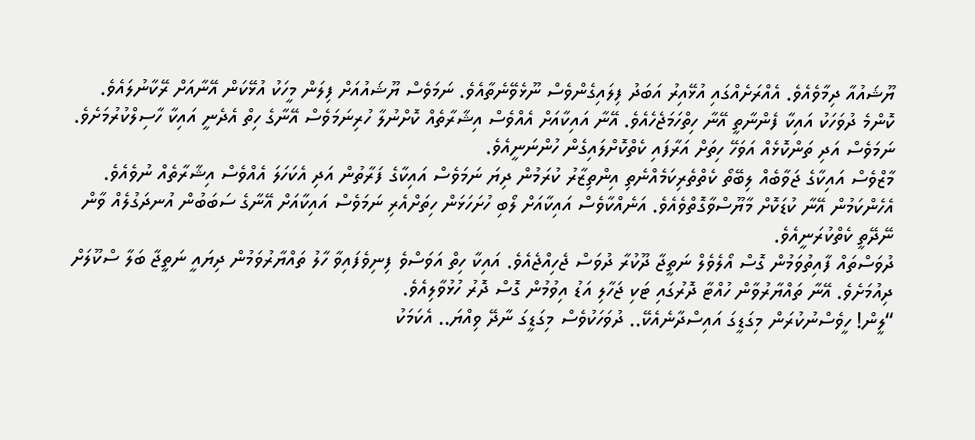ޔޫޝައުއާ ދިމާވެއެވެ. އެއްރަށެއްގައި އުޅޭއިރު އަބަދު ފިލައިގެންވެސް ނޫޅެވޭނެތާއެވެ. ނަމަވެސް ޔޫޝައުއަށް ފިލަން މީހަކު އުޅޭކަން އޭނާއަށް ރޭކާނުލައެވެ. ކޮންމެ ދުވަހަކު އައިކާ ފެންނާތީ އޭނާ ހިތްހަމަޖެހެއެވެ. އޭނާ އައިކާއަށް އެއްވެސް އިޝާރާތެއް ކޮށްނުލާ ހުރިނަމަވެސް އޭނާގެ ހިތް އެދެނީ އައިކާ ހާސިލްކުރުމަށެވެ. ނަމަވެސް އަދި ތަންކޮޅެއް އަވަހޭ ހިތަށް އަރާފައި ކެތްކޮށްލައިގެން ހުންނަނީއެވެ.
މާޒްވެސް އައިކާގެ ޖަވާބެއް ލިބޭތޯ ކެތްތެރިކަމެއްނެތި އިންތިޒާރު ކުރަމުން ދިޔަ ނަމަވެސް އައިކާގެ ފަރާތުން އަދި އެކަހަލަ އެއްވެސް އިޝާރާތެއް ނުވެއެވެ. އެހެންކަމުން އޭނާ ކުޑަކޮށް މާޔޫސްވާގޮތްވެއެވެ. އަނެއްކާވެސް އައިކާއަށް ލޯބި ހުށަހަޅަން ހިތަށްއެރި ނަމަވެސް އައިކާއަށް އޭނާގެ ސަބަބުން އުނދަގުލެއް ވާން ނޭދޭތީ ކެތްކުރަނީއެވެ.
ދުވަސްތައް ފާއިތުވަމުން ގޮސް އޯލެވެލް ނަތީޖާ ދޫކުރާ ދުވަސް ޖެހިއްޖެއެވެ. އައިކާ ހިތް އަވަސްވެ ފިނިވެފައިވާ ހާލު ތައްޔާރުވަމުން ދިޔައީ ނަތީޖާ ބަލާ ސްކޫލަށް ދިއުމަށެވެ. އޭނާ ތައްޔާރުވާން ހުއްޓާ ދޮރުގައި ޓަކި ޖަހާލި އަޑު އިވުމުން ގޮސް ދޮރު ހުޅުވާލިއެވެ.
“ލީން! ހީވެސްނުކުރަން މިގަޑީގަ އައިސްދާނެއެކޭ.. ދުވަހަކުވެސް މިގަޑީގަ ނާދޭ ވިއްޔަ.. އެކަމަކު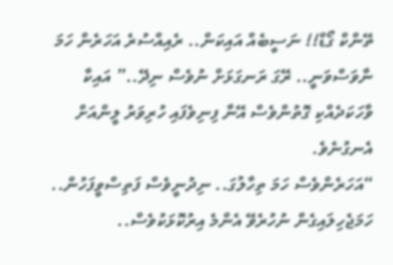ތޭންކް ގޯޑް!! ނަސީބެއް އައިކަން.. ރެއިއްސުރެ އަހަރެން ހަމަ ނާވަސްވަނީ.. ރޭގަ ރަނގަޅަށް ނުވެސް ނިދޭ..” އައިކާ ވާހަކަދެއްކި ގޮތުންވެސް އޭނާ ފިނިވެފައި ހުރިވަރު ލީންއަށް އެނގުނެވެ.
“އަހަރެންވެސް ހަމަ ތިހާލުގަ.. ނިދުނީވެސް ފަތިސްވީފަހުން.. ހަމަޖެހިލައިގެން ނުހުރެވޭ އެންމެ އިރުކޮޅަކުވެސް..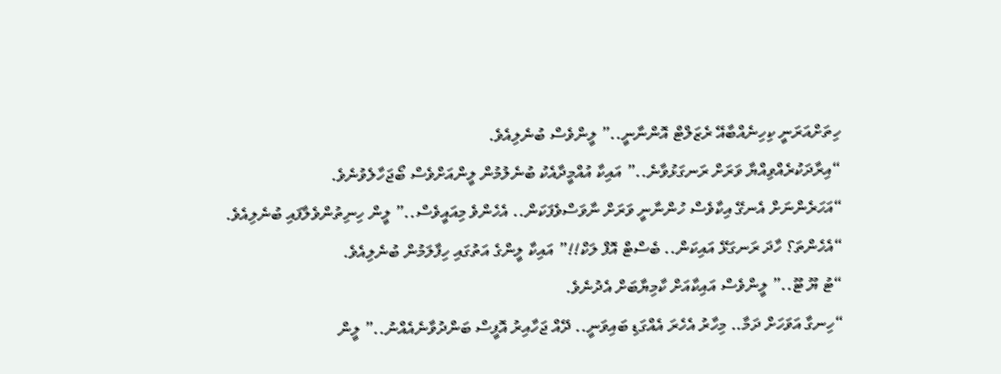ހިތަށްއަރަނީ ކިހިނެއްބާއޭ ރެޒަލްޓް އޮންނާނީ..” ލީންވެސް ބުނެލިއެވެ.
“އިރާދަކުރެއްވިއްޔާ ވަރަށް ރަނގަޅުވާނެ..” އައިކާ އުއްމީދާއެކު ބުނެލުމުން ލީންއަށްވެސް ބޯޖަހާލެވުނެވެ.
“އަހަރެންނަށް އެނގޭ އިކާވެސް ހުންނާނީ ވަރަށް ނާވަސްވެފަކަން.. އެހެންވެ މިއައީވެސް..” ލީން ހިނިތުންވެލާފައި ބުނެލިއެވެ.
“އެހެންތަ؟ ހާދަ ރަނގަޅޭ އައިކަން.. ބެސްޓް އޮފް ލަކް!!” އައިކާ ލީންގެ އަތުގައި ހިފާލަމުން ބުނެލިއެވެ.
“ޓު ޔޫ ޓޫ..” ލީންވެސް އައިކާއަށް ކާމިޔާބަށް އެދުނެވެ.
“ހިނގާ އަވަހަށް ދަމާ.. މިހާރު އެހެރަ އެއްގަޑި ބައިވަނީ.. ދޭއް ޖަހާއިރު އޮފީސް ބަންދުވާނެއެއްނު..” ލީން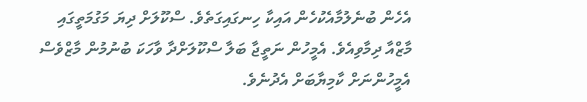އެހެން ބުނެލުމާއެކުހެން އައިކާ ހިނގައިގަތެވެ. ސްކޫލަށް ދިޔަ މަގުމަތީގައި މާޒްއާ ދިމާވިއެވެ. އެމީހުން ނަތީޖާ ބަލާ ސްކޫލަށްދާ ވާހަކަ ބުނުމުން މާޒްވެސް އެމީހުންނަށް ކާމިޔާބަށް އެދުނެވެ.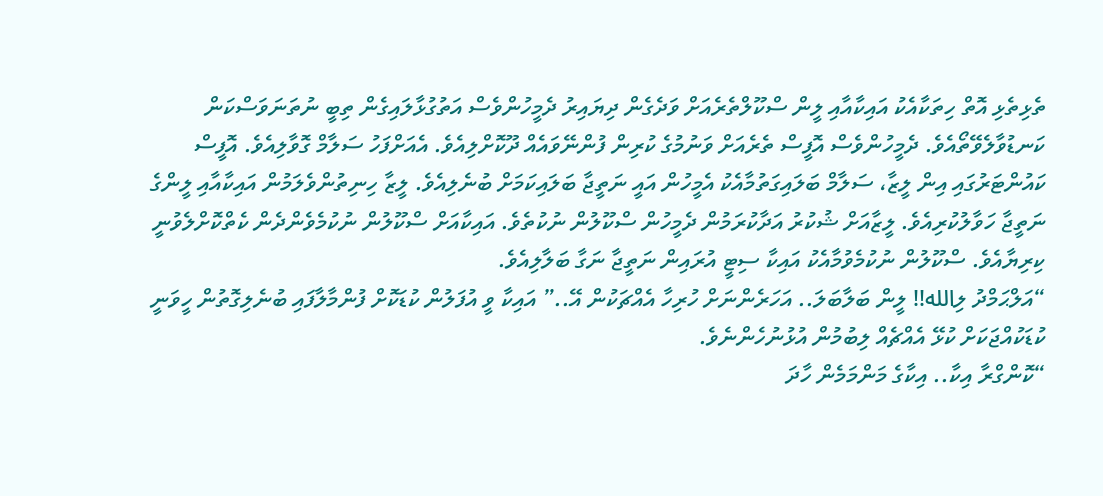ތެޅިތެޅި އޮތް ހިތަކާއެކު އައިކާއާއި ލީން ސްކޫލްތެރެއަށް ވަދެގެން ދިޔައިރު ދެމީހުންވެސް އަތުގުޅާލައިގެން ތިބީ ނުތަނަވަސްކަން ކަނޑުވާލެވޭތޯއެވެ. ދެމީހުންވެސް އޮފީސް ތެރެއަށް ވަނުމުގެ ކުރިން ފުންނޭވައެއް ދޫކޮށްލިއެވެ. އެއަށްފަހު ސަލާމް ގޮވާލިއެވެ. އޮފީސް ކައުންޓަރުގައި އިން ލީޒާ، ސަލާމް ބަލައިގަތުމާއެކު އެމީހުން އައީ ނަތީޖާ ބަލައިކަމަށް ބުނެލިއެވެ. ލީޒާ ހިނިތުންވެލަމުން އައިކާއާއި ލީންގެ ނަތީޖާ ހަވާލުކުރިއެވެ. ލީޒާއަށް ޝުކުރު އަދާކުރަމުން ދެމީހުން ސްކޫލުން ނުކުތެވެ. އައިކާއަށް ސްކޫލުން ނުކުމެވެންދެން ކެތްކޮށްލެވުނީ ކިރިޔާއެވެ. ސްކޫލުން ނުކުމެވުމާއެކު އައިކާ ސިޓީ އުރައިން ނަތީޖާ ނަގާ ބަލާލިއެވެ.
“އަލްޙަމްދު ލިالله!! ލީން ބަލާބަލަ.. އަހަރެންނަށް ހުރިހާ އެއްޗަކުން އޭ..” އައިކާ ވީ އުފަލުން ކުޑަކޮށް ފުންމާލާފައި ބުނެލިގޮތުން ހީވަނީ ކުޑަކުއްޖަކަށް ކުޅޭ އެއްޗެއް ލިބުމުން އުޅުނުހެންނެވެ.
“ކޮންގްރާ އިކާ.. އިކާގެ މަންމަމެން ހާދަ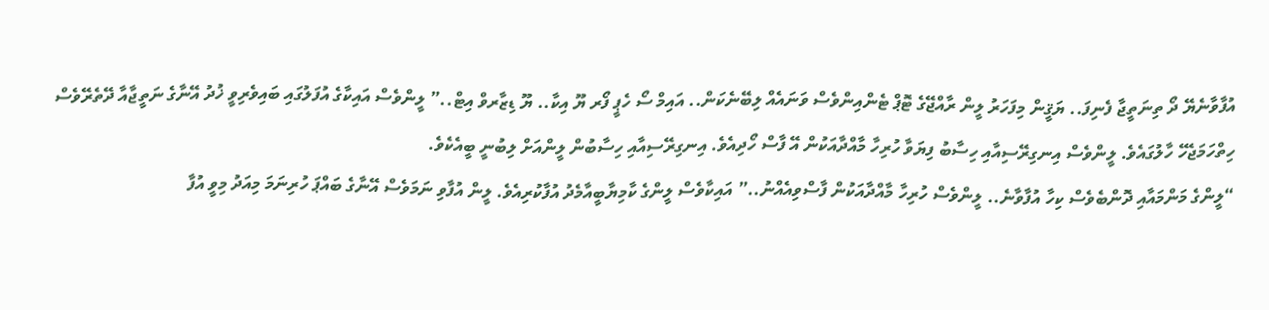އުފާވާނެޔޭ ދޯ ތިނަތީޖާ ފެނިފަ.. ޔަޤީން މިފަހަރު ލީން ރާއްޖޭގެ ޓޮޕް ޓެންއިންވެސް ވަނައެއް ލިބޭނެކަން.. އައިމް ސޯ ހެޕީ ފޯރ ޔޫ އިކާ.. ޔޫ ޑިޒާރވް އިޓް..” ލީންވެސް އައިކާގެ އުފަލުގައި ބައިވެރިވީ ޚުދު އޭނާގެ ނަތީޖާއާ ދޭތެރޭވެސް ހިތްހަމަޖެހޭ ހާލުގައެވެ. ލީންވެސް އިނގިރޭސިއާއި ހިސާބު ފިޔަވާ ހުރިހާ މާއްދާއަކުން އޭ ފާސް ހޯދިއެވެ. އިނގިރޭސިއާއި ހިސާބުން ލީންއަށް ލިބުނީ ބީއެކެވެ.
“ލީންގެ މަންމައާއި ދޮންބެވެސް ކިހާ އުފާވާނެ.. ލީންވެސް ހުރިހާ މާއްދާއަކުން ފާސްވިއެއްނު..” އައިކާވެސް ލީންގެ ކާމިޔާބީއާމެދު އުފާކުރިއެވެ. ލީން އުފާވި ނަމަވެސް އޭނާގެ ބައްޕަ ހުރިނަމަ މިއަދު މިވީ އުފާ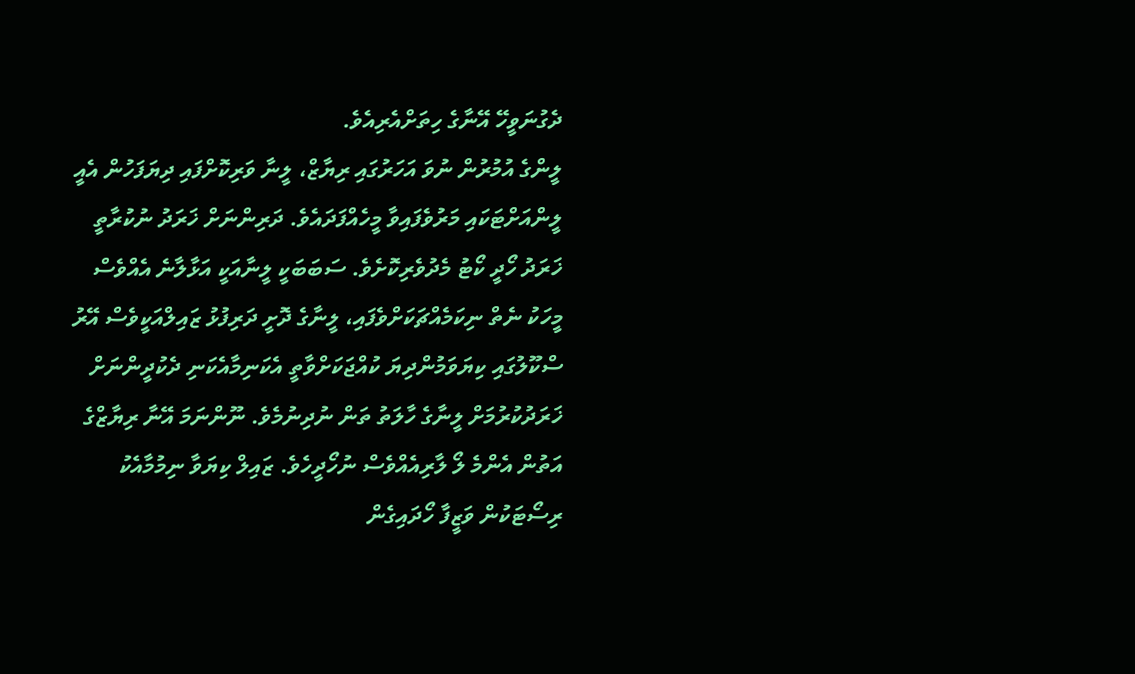ދެގުނަވީހޭ އޭނާގެ ހިތަށްއެރިއެވެ.
ލީންގެ އުމުރުން ނުވަ އަހަރުގައި ރިޔާޒް، ލީނާ ވަރިކޮށްފައި ދިޔަފަހުން އެއީ ލީންއަށްޓަކައި މަރުވެފައިވާ މީހެއްފަދައެވެ. ދަރިންނަށް ޚަރަދު ނުކުރާތީ ޚަރަދު ހޯދީ ކޯޓު މެދުވެރިކޮށެވެ. ސަބަބަކީ ލީނާއަކީ އަޅާލާނެ އެއްވެސް މީހަކު ނެތް ނިކަމެއްޗަކަށްވެފައި، ލީނާގެ ދޮށީ ދަރިފުޅު ޒައިލްއަކީވެސް އޭރު ސްކޫލުގައި ކިޔަވަމުންދިޔަ ކުއްޖަކަށްވާތީ އެކަނިމާއެކަނި ދެކުދީންނަށް ޚަރަދުކުރުމަށް ލީނާގެ ހާލަތު ތަން ނުދިނުމެވެ. ނޫންނަމަ އޭނާ ރިޔާޒްގެ އަތުން އެންމެ ލޯ ލާރިއެއްވެސް ނުހޯދީހެވެ. ޒައިލް ކިޔަވާ ނިމުމާއެކު ރިސޯޓަކުން ވަޒީފާ ހޯދައިގެން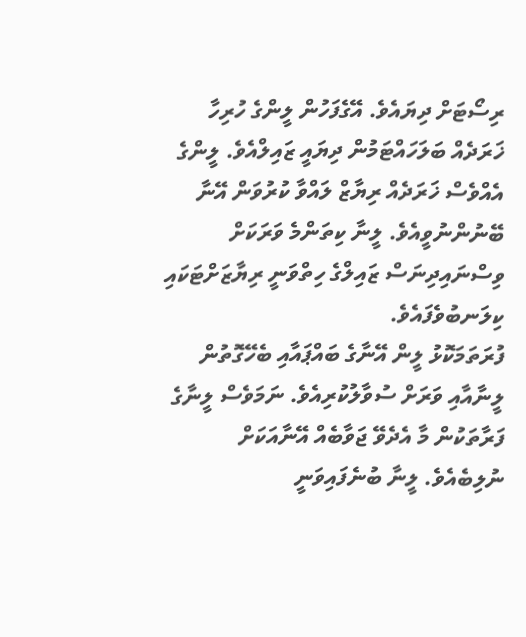ރިސޯޓަށް ދިޔައެވެ. އޭގެފަހުން ލީންގެ ހުރިހާ ޚަރަދެއް ބަލަހައްޓަމުން ދިޔައީ ޒައިލްއެވެ. ލީންގެ އެއްވެސް ޚަރަދެއް ރިޔާޒް ލައްވާ ކުރުވަން އޭނާ ބޭނުންނުވީއެވެ. ލީނާ ކިތަންމެ ވަރަކަށް ވިސްނައިދިނަސް ޒައިލްގެ ހިތްވަނީ ރިޔާޒަށްޓަކައި ކިލަނބުވެފައެވެ.
ފުރަތަމަކޮޅު ލީން އޭނާގެ ބައްޕައާއި ބެހޭގޮތުން ލީނާއާއި ވަރަށް ސުވާލުކުރިއެވެ. ނަމަވެސް ލީނާގެ ފަރާތަކުން މާ އެދެވޭ ޖަވާބެއް އޭނާއަކަށް ނުލިބެއެވެ. ލީނާ ބުނެފައިވަނީ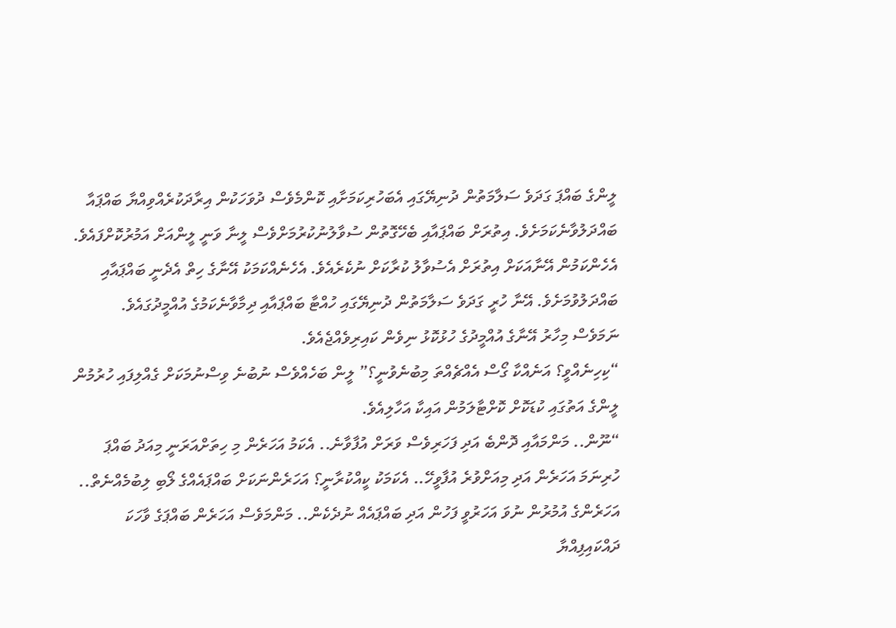ލީންގެ ބައްޕަ ގަދަވެ ސަލާމަތުން ދުނިޔޭގައި އެބަހުރިކަމަށާއި ކޮންމެވެސް ދުވަހަކުން އިރާދަކުރެއްވިއްޔާ ބައްޕައާ ބައްދަލުވާނެކަމަށެވެ. އިތުރަށް ބައްޕައާއި ބެހޭގޮތުން ސުވާލުނުކުރުމަށްވެސް ލީނާ ވަނީ ލީންއަށް އަމުރުކޮށްފައެވެ. އެހެންކަމުން އޭނާއަކަށް އިތުރަށް އެސުވާލު ކުރާކަށް ނުކެރެއެވެ. އެހެނެއްކަމަކު އޭނާގެ ހިތް އެދެނީ ބައްޕައާއި ބައްދަލުވުމަށެވެ. އޭނާ ހުރީ ގަދަވެ ސަލާމަތުން ދުނިޔޭގައި ހުއްޓާ ބައްޕައާއި ދިމާވާނެކަމުގެ އުއްމީދުގައެވެ. ނަމަވެސް މިހާރު އޭނާގެ އުއްމީދުގެ ހުޅުކޮޅު ނިވެން ކައިރިވެއްޖެއެވެ.
“ކިހިނެއްވީ؟ އަނެއްކާ ގޯސް އެއްޗެއްތަ މިބުނެވުނީ؟” ލީން ބަހެއްވެސް ނުބުނެ ވިސްނުމަކަށް ގެއްލިފައި ހުރުމުން ލީންގެ އަތުގައި ކުޑަކޮށް ކޮށްޓާލަމުން އައިކާ އަހާލިއެވެ.
“ނޫން.. މަންމައާއި ދޮންބެ އަދި ފަހަރިވެސް ވަރަށް އުފާވާނެ.. އެކަމު އަހަރެން މި ހިތަށްއަރަނީ މިއަދު ބައްޕަ ހުރިނަމަ އަހަރެން އަދި މިއަށްވުރެ އުފާވީހޭ.. އެކަމަކު ކީއްކުރާނީ؟ އަހަރެންނަކަށް ބައްޕައެއްގެ ލޯބި ލިބުމެއްނެތް.. އަހަރެންގެ އުމުރުން ނުވަ އަހަރުވީ ފަހުން އަދި ބައްޕައެއް ނުދެކެން.. މަންމަވެސް އަހަރެން ބައްޕަގެ ވާހަކަ ދައްކައިފިއްޔާ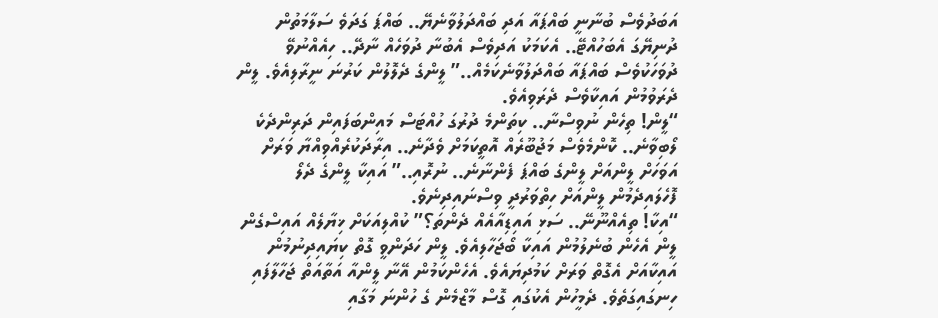އަބަދުވެސް ބުނާނީ ބައްޕައާ އަދި ބައްދަލުވާނެޔޭ.. ބައްޕަ ގަދަވެ ސަލާމަތުން ދުނިޔޭގަ އެބަހުއްޓޭ.. އެކަމަކު އަދިވެސް އެބުނާ ދުވަހެއް ނާދޭ.. ހިއެއްނުވޭ ދުވަހަކުވެސް ބައްޕައާ ބައްދަލުވާނެކަމެއް..” ލީންގެ ދެލޮލުން ކަރުނަ ނީރާލިއެވެ. ލީން ދެރަވުމުން އައިކާވެސް ދެރަވިއެވެ.
“ލީން! ތިހެން ނުވިސްނާ.. ކިތަންމެ ދުރުގަ ހުއްޓަސް މައިންބަފައިން ދަރިންދެކެ ލޯބިވާނެ.. ކޮންމެވެސް މަޖުބޫރެއް އޮތީކަމަށް ވެދާނެ.. އިރާދަކުރެއްވިއްޔާ ވަރަށް އަވަހަށް ލީންއަށް ލީންގެ ބައްޕަ ފެންނާނެ.. ނުރޮއި..” އައިކާ ލީންގެ ދެލޯ ފޮހެލައިދެމުން ލީންއަށް ހިތްވަރުދީ ވިސްނައިދިނެވެ.
“އިކާ! ތިއެއްނޫނޭ.. ސަޅި އައިޑިއާއެއް ދެންތަ؟” ކުއްލިއަކަށް ޚިޔާލެއް އައިސްގެން ލީން އެހެން ބުނެލުމުން އައިކާ ބޯޖަހާލިއެވެ. ލީން ހަދަންވީ ގޮތް ކިޔައިދިނުމުން އައިކާއަށް އެގޮތް ވަރަށް ކަމުދިޔައެވެ. އެހެންކަމުން އޭނާ ލީންއާ އަތާއަތް ޖަހާލާފައި ހިނގައިގަތެވެ. ދެމީހުން އެކުގައި ގޮސް މާޒްމެން ގެ ހުންނަ މަގާއި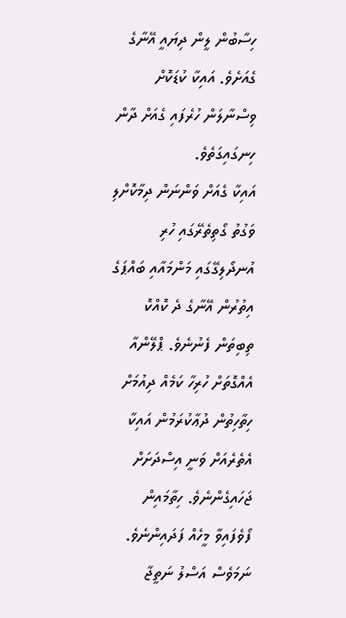ހިސާބުން ލީން ދިޔައީ އޭނާގެ ގެއަށެވެ. އައިކާ ކުޑަކޮށް ވިސްނާލަން ހުރެފައި ގެއަށް ދާން ހިނގައިގަތެވެ.
އައިކާ ގެއަށް ވަންނަން ދިމާކޮށްލި ވަގުތު ގޯތިތެރޭގައި ހުރި އުނދޯލިގޭގައި މަންމައާއި ބައްޕަގެ އިތުރުން އޭނާގެ ދެ ކޮއްކޮ ތިބިތަން ފެނުނެވެ. ޕްލޭންއާ އެއްގޮތަށް ހުރިހާ ކަމެއް ދިއުމަށް ހިތާހިތުން ދުޢާކުރަމުން އައިކާ އެތެރެއަށް ވަނީ އިސްދަށަށް ޖަހައިގެންނެވެ. ހިތާމައިން ފޯވެފައިވާ މީހެއް ފަދައިންނެވެ. ނަމަވެސް އަސްލު ނަތީޖާ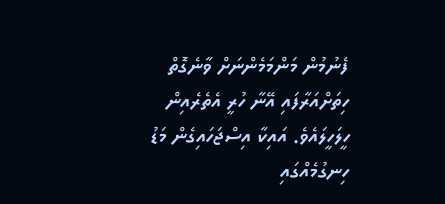ފެނުމުން މަންމަމެންނަށް ވާނެގޮތް ހިތަށްއަރާފައި އޭނާ ހުރީ އެތެރެއިން ހީލަހީލައެވެ. އައިކާ އިސްޖަހައިގެން މަޑު ހިނގުމެއްގައި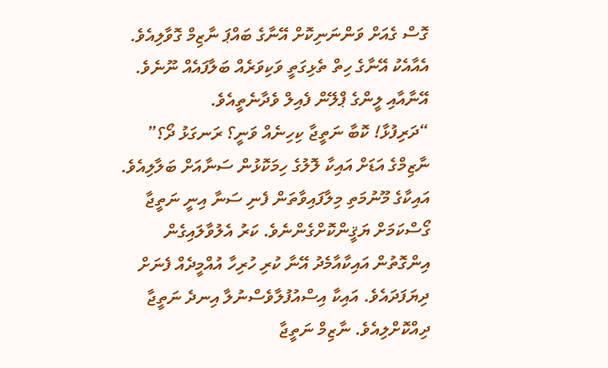ގޮސް ގެއަށް ވަންނަނިކޮށް އޭނާގެ ބައްޕަ ނާޒިމް ގޮވާލިއެވެ. އެއާއެކު އޭނާގެ ހިތް ތެޅިގަތީ ވަކިވަރެއް ބަލާފައެއް ނޫނެވެ. އޭނާއާއި ލީންގެ ޕްލޭން ފެއިލް ވެދާނެތީއެވެ.
“ދަރިފުޅާ! ކޮބާ ނަތީޖާ ކިހިނެއް ވަނީ؟ ރަނގަޅު ދޯ؟” ނާޒިމްގެ އަޑަށް އައިކާ ލޮލުގެ ހިމަކޮޅުން ސަނާއަށް ބަލާލިއެވެ. އައިކާގެ މޫނުމަތި މިލާފައިވާތަން ފެނި ސަނާ އިނީ ނަތީޖާ ގޯސްކަމަށް ޔަޤީންކޮށްގެންނެވެ. ކަރު އެލުވާލައިގެން އިންގޮތުން އައިކާއާމެދު އޭނާ ކުރި ހުރިހާ އުއްމީދެއް ފެނަށް ދިޔަފަދައެވެ. އައިކާ އިސްއުފުލާވެސްނުލާ އިނދެ ނަތީޖާ ދިއްކޮށްލިއެވެ. ނާޒިމް ނަތީޖާ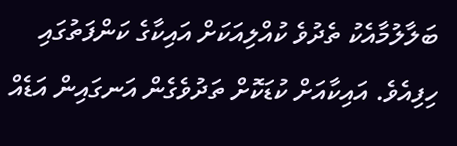ބަލާލުމާއެކު ތެދުވެ ކުއްލިއަކަށް އައިކާގެ ކަންފަތުގައި ހިފިއެވެ. އައިކާއަށް ކުޑަކޮށް ތަދުވެގެން އަނގައިން އަޑެއް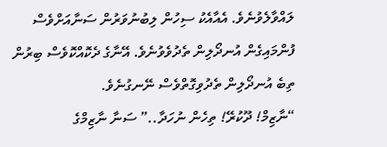ލައްވާލެވުނެވެ. އެއާއެކު ސިހުން ލިބުނުވަރުން ސަނާއަށްވެސް ފުންމައިގެން އުނދޯލިން ތެދުވެވުނެވެ. އޭނާގެ ދެކޮއްކޮވެސް ބިރުން ތިބެ އުނދޯލިން ތެދުވިގޮތްވެސް ނޭނގުނެވެ.
“ނާޒިމް! ދޫކުރޭ! ތިހެން ނުހަދާ..” ސަނާ ނާޒިމްގެ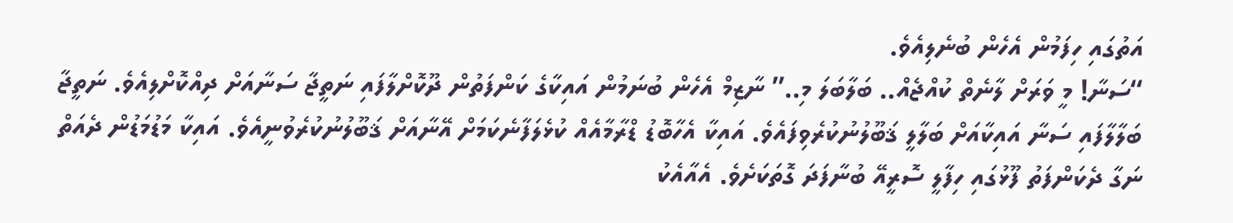އަތުގައި ހިފަމުން އެހެން ބުނެލިއެވެ.
“ސަނާ! މީ ވަރަށް ލާނެތް ކުއްޖެއް.. ބަލާބަލަ މި..” ނާޒިމް އެހެން ބުނަމުން އައިކާގެ ކަންފަތުން ދޫކޮށްލާފައި ނަތީޖާ ސަނާއަށް ދިއްކޮށްލިއެވެ. ނަތީޖާ ބަލާލާފައި ސަނާ އައިކާއަށް ބަލާލީ ޤަބޫލުނުކުރެވިފައެވެ. އައިކާ އެހާބޮޑު ޑްރާމާއެއް ކުޅެލަފާނެކަމަށް އޭނާއަށް ޤަބޫލުނުކުރެވުނީއެވެ. އައިކާ މަޑުމަޑުން ދެއަތް ނަގާ ދެކަންފަތު ފޫޅުގައި ހިފާލީ ސޮރީއޭ ބުނާފަދަ ގޮތަކަށެވެ. އެއާއެކު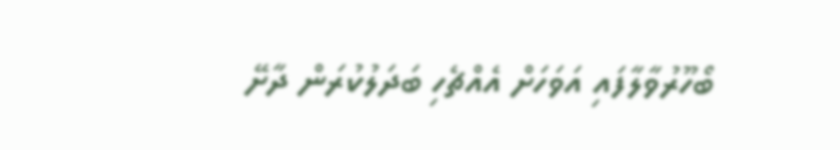ބޯހޫރުވާލާފައި އަވަހަށް އެއްޗެހި ބަދަލުކުރަން ދާށޭ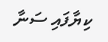ކިޔާފައި ސަނާ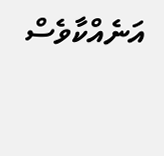އަނެއްކާވެސް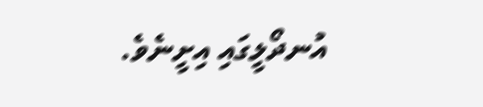އުނދޯލީގައި އިށީނެވެ.